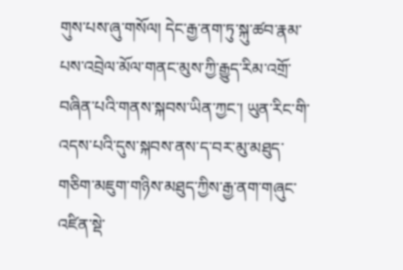གུས་པས་ཞུ་གསོལ། དེང་རྒྱ་ནག་ཏུ་སྐུ་ཚབ་རྣམ་པས་འབྲེལ་མོལ་གནང་མུས་ཀྱི་རྒྱུད་རིམ་འགྲོ་བཞིན་པའི་གནས་སྐབས་ཡིན་ཀྱང་། ཡུན་རིང་གི་འདས་པའི་དུས་སྐབས་ནས་ད་བར་མུ་མཐུད་གཅིག་མཇུག་གཉིས་མཐུད་ཀྱིས་རྒྱ་ནག་གཞུང་འཛིན་སྡེ་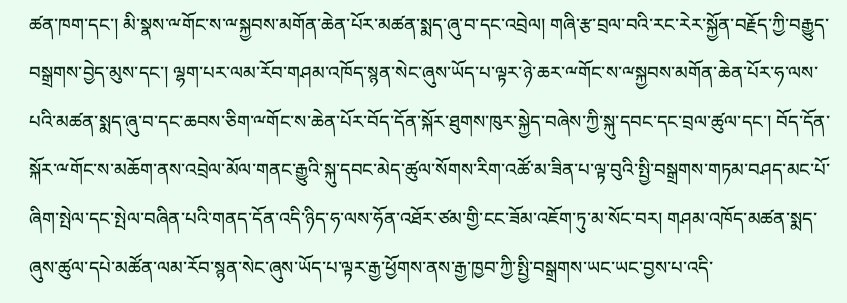ཚན་ཁག་དང་། མི་སྣས་ྋགོང་ས་ྋསྐྱབས་མགོན་ཆེན་པོར་མཚན་སྨད་ཞུ་བ་དང་འབྲེལ། གཞི་རྩ་བྲལ་བའི་རང་རེར་སྐྱོན་བརྗོད་ཀྱི་བརྒྱུད་བསྒྲགས་བྱེད་མུས་དང་། ལྷག་པར་ལམ་རོབ་གཤམ་འཁོད་སྙན་སེང་ཞུས་ཡོད་པ་ལྟར་ཉེ་ཆར་ྋགོང་ས་ྋསྐྱབས་མགོན་ཆེན་པོར་ཧ་ལས་པའི་མཚན་སྨད་ཞུ་བ་དང་ཆབས་ཅིག་ྋགོང་ས་ཆེན་པོར་བོད་དོན་སྐོར་ཐུགས་ཁུར་སྐྱེད་བཞེས་ཀྱི་སྐུ་དབང་དང་བྲལ་ཚུལ་དང་། བོད་དོན་སྐོར་ྋགོང་ས་མཆོག་ནས་འབྲེལ་མོལ་གནང་རྒྱུའི་སྐུ་དབང་མེད་ཚུལ་སོགས་རིག་འཚོ་མ་ཟིན་པ་ལྟ་བུའི་སྤྱི་བསྒྲགས་གཏམ་བཤད་མང་པོ་ཞིག་སྤེལ་དང་སྤེལ་བཞིན་པའི་གནད་དོན་འདི་ཉིད་ཧ་ལས་ཧོན་འཐོར་ཙམ་གྱི་ངང་ཟོམ་འཇོག་ཏུ་མ་སོང་བར། གཤམ་འཁོད་མཚན་སྨད་ཞུས་ཚུལ་དཔེ་མཚོན་ལམ་རོབ་སྙན་སེང་ཞུས་ཡོད་པ་ལྟར་རྒྱ་ཕྱོགས་ནས་རྒྱ་ཁྱབ་ཀྱི་སྤྱི་བསྒྲགས་ཡང་ཡང་བྱས་པ་འདི་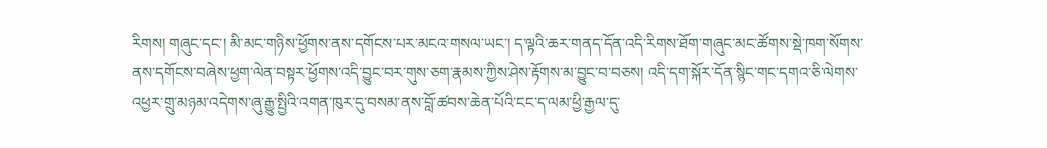རིགས། གཞུང་དང་། མི་མང་གཉིས་ཕྱོགས་ནས་དགོངས་པར་མངའ་གསལ་ཡང་། ད་ལྟའི་ཆར་གནད་དོན་འདི་རིགས་ཐོག་གཞུང་མང་ཚོགས་སྡེ་ཁག་སོགས་ནས་དགོངས་བཞེས་ཕྱག་ལེན་བསྟར་ཕྱོགས་འདི་བྱུང་བར་གུས་ཅག་རྣམས་ཀྱིས་ཤེས་རྟོགས་མ་བྱུང་བ་བཅས། འདི་དག་སྐོར་དོན་སྙིང་གང་དགའ་ཅི་ལེགས་འཕྱར་གྲུ་མཉམ་འདེགས་ཞུ་རྒྱུ་སྤྱིའི་འགན་ཁུར་དུ་བསམ་ནས་བློ་ཚབས་ཆེན་པོའི་ངང་ད་ལམ་ཕྱི་རྒྱལ་དུ་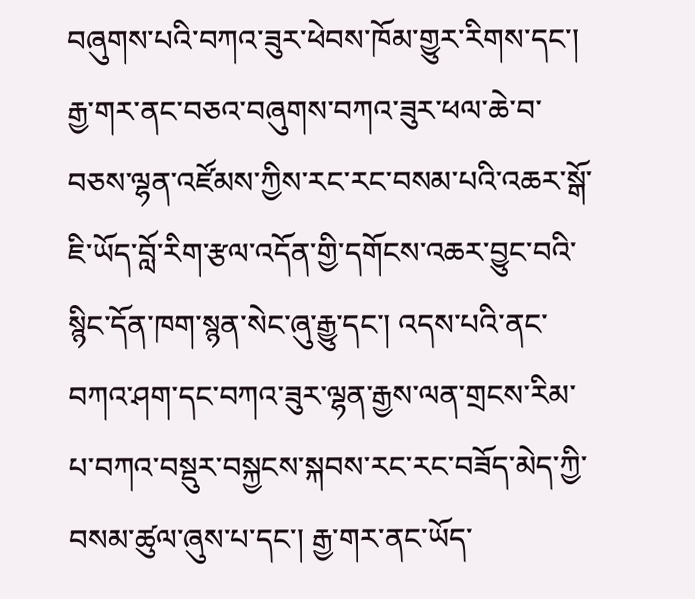བཞུགས་པའི་བཀའ་ཟུར་ཕེབས་ཁོམ་གྱུར་རིགས་དང་། རྒྱ་གར་ནང་བཅའ་བཞུགས་བཀའ་ཟུར་ཕལ་ཆེ་བ་བཅས་ལྷན་འཛོམས་ཀྱིས་རང་རང་བསམ་པའི་འཆར་སྒོ་ཇི་ཡོད་བློ་རིག་རྩལ་འདོན་གྱི་དགོངས་འཆར་བྱུང་བའི་སྙིང་དོན་ཁག་སྙན་སེང་ཞུ་རྒྱུ་དང་། འདས་པའི་ནང་བཀའ་ཤག་དང་བཀའ་ཟུར་ལྷན་རྒྱས་ལན་གྲངས་རིམ་པ་བཀའ་བསྡུར་བསྐྱངས་སྐབས་རང་རང་བཟོད་མེད་ཀྱི་བསམ་ཚུལ་ཞུས་པ་དང་། རྒྱ་གར་ནང་ཡོད་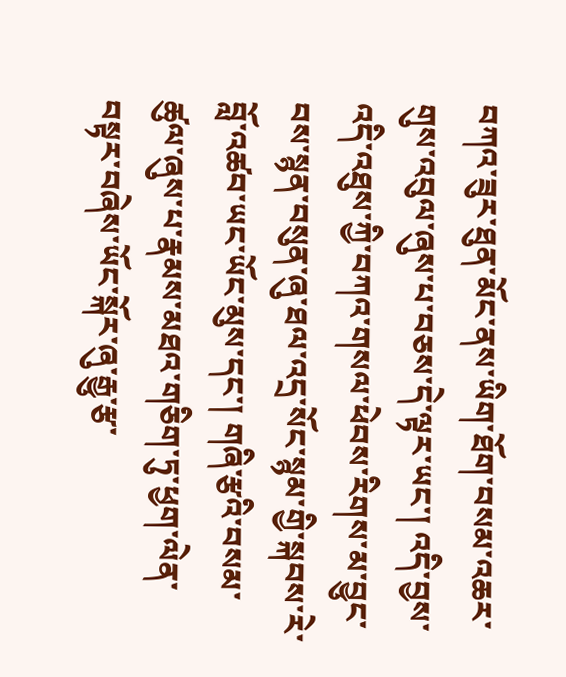བཀའ་ཟུར་ཐུན་མོང་ནས་ཡིག་ཐོག་བསམ་འཆར་གུས་འབུལ་ཞུས་པ་བཅས་དེ་ལྟར་ཡང་། འདི་བྱས་འདི་འཐུས་ཀྱི་བཀའ་གསལ་ཕེབས་རིགས་མ་བྱུང་བས་སྙན་བསུན་ཞུ་ཐལ་འདྲ་སོང་སྙམ་གྱི་སྐབས་རེ་བློ་འཚབ་ཡང་ཡོང་མུས་དང་། གཞི་རྩའི་བསམ་ཚུལ་ཞུས་པ་རྣམས་མཐའ་གཅིག་ཏུ་ཕྱག་ལེན་བསྟར་བཞེས་ཡོང་སྐོར་ཞུ་རྒྱུ་རྩ་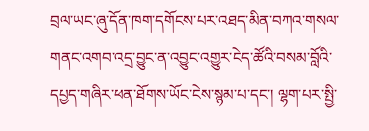བྲལ་ཡང་ཞུ་དོན་ཁག་དགོངས་པར་འཐད་མིན་བཀའ་གསལ་གནང་འགབ་འདྲ་བྱུང་ན་འབྱུང་འགྱུར་ངེད་ཚོའི་བསམ་བློའི་དཔྱད་གཞིར་ཕན་ཐོགས་ཡོང་ངེས་སྙམ་པ་དང་། ལྷག་པར་སྤྱི་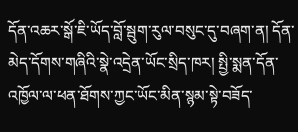དོན་འཆར་སྒོ་ཇི་ཡོད་བློ་སྦུག་རུལ་བསུང་དུ་བཞག་ན། དོན་མེད་དོགས་གཞིའི་སྣེ་འདྲེན་ཡོང་སྲིད་ཁར། སྤྱི་སྨན་དོན་འཁྱོལ་ལ་ཕན་ཐོགས་ཀྱང་ཡོང་མིན་སྙམ་སྟེ་བཟོད་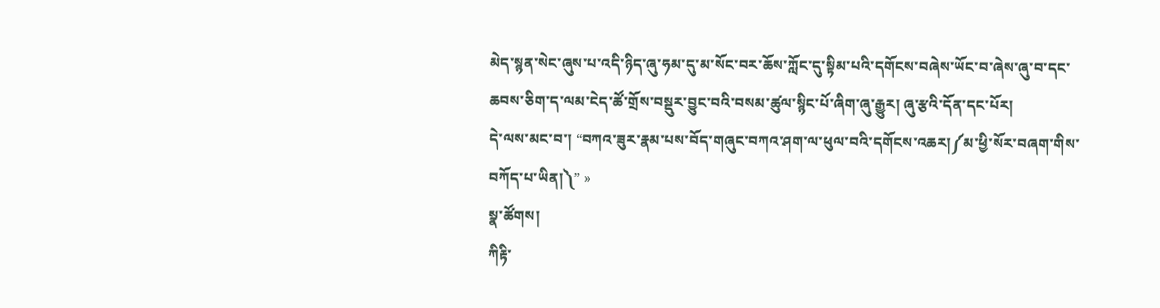མེད་སྙན་སེང་ཞུས་པ་འདི་ཉིད་ཞུ་ཧམ་དུ་མ་སོང་བར་ཆོས་ཀློང་དུ་སྟིམ་པའི་དགོངས་བཞེས་ཡོང་བ་ཞེས་ཞུ་བ་དང་ཆབས་ཅིག་ད་ལམ་ངེད་ཚོ་གྲོས་བསྡུར་བྱུང་བའི་བསམ་ཚུལ་སྙིང་པོ་ཞིག་ཞུ་རྒྱུར། ཞུ་རྩའི་དོན་དང་པོར།
དེ་ལས་མང་བ་། “བཀའ་ཟུར་རྣམ་པས་བོད་གཞུང་བཀའ་ཤག་ལ་ཕུལ་བའི་དགོངས་འཆར།༼མ་ཕྱི་སོར་བཞག་གིས་བཀོད་པ་ཡིན།༽” »
སྣ་ཚོགས།
ཀིརྟི་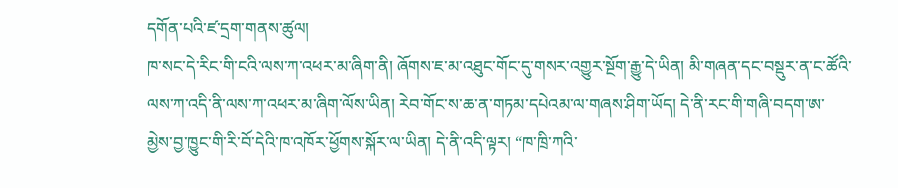དགོན་པའི་ཛ་དྲག་གནས་ཚུལ།
ཁ་སང་དེ་རིང་གི་ངའི་ལས་ཀ་འཕར་མ་ཞིག་ནི། ཞོགས་ཇ་མ་འཐུང་གོང་དུ་གསར་འགྱུར་སྔོག་རྒྱུ་དེ་ཡིན། མི་གཞན་དང་བསྡུར་ན་ང་ཚོའི་ལས་ཀ་འདི་ནི་ལས་ཀ་འཕར་མ་ཞིག་ལོས་ཡིན། རེབ་གོང་ས་ཆ་ན་གཏམ་དཔེའམ་ལ་གཞས་ཤིག་ཡོད། དེ་ནི་རང་གི་གཞི་བདག་ཨ་མྱེས་བྱ་ཁྱུང་གི་རི་བོ་དེའི་ཁ་འཁོར་ཕྱོགས་སྐོར་ལ་ཡིན། དེ་ནི་འདི་ལྟར། “ཁ་ཁྲི་ཀའི་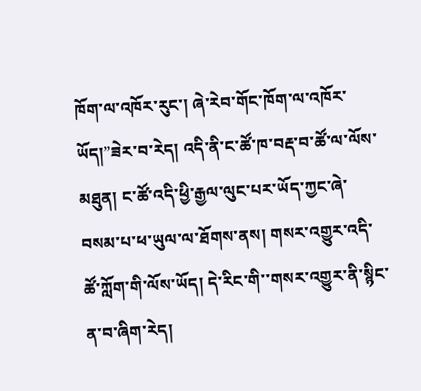ཁོག་ལ་འཁོར་རུང་། ཞེ་རེབ་གོང་ཁོག་ལ་འཁོར་ཡོད།”ཟེར་བ་རེད། འདི་ནི་ང་ཚོ་ཁ་བརྡ་བ་ཚོ་ལ་ལོས་མཐུན། ང་ཚོ་འདི་ཕྱི་རྒྱལ་ལུང་པར་ཡོད་ཀྱང་ཞེ་བསམ་པ་ཕ་ཡུལ་ལ་ཐོགས་ནས། གསར་འགྱུར་འདི་ཚོ་ཀློག་གི་ལོས་ཡོད། དེ་རིང་གི་་གསར་འགྱུར་ནི་སྙིང་ན་བ་ཞིག་རེད།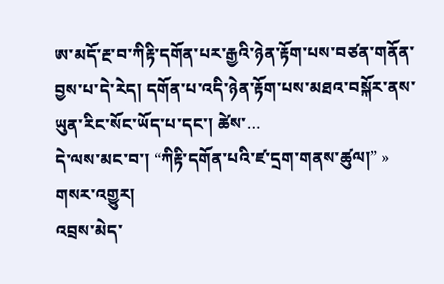ཨ་མདོ་རྔ་བ་ཀིརྟི་དགོན་པར་རྒྱའི་ཉེན་རྟོག་པས་བཙན་གནོན་བྱས་པ་དེ་རེད། དགོན་པ་འདི་ཉེན་རྟོག་པས་མཐའ་བསྐོར་ནས་ཡུན་རིང་སོང་ཡོད་པ་དང་། ཚེས་…
དེ་ལས་མང་བ་། “ཀིརྟི་དགོན་པའི་ཛ་དྲག་གནས་ཚུལ།” »
གསར་འགྱུར།
འབྲས་མེད་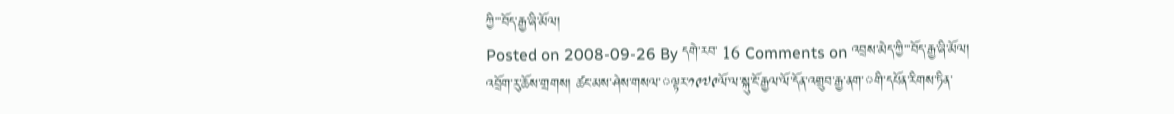ཀྱི་་་བོད་རྒྱ་ཞི་མོལ།
Posted on 2008-09-26 By དགེ་རབ་ 16 Comments on འབྲས་མེད་ཀྱི་་་བོད་རྒྱ་ཞི་མོལ།
འབྲོག་རུ་ཆོས་གྲགས། ཚང་མས་ཤེས་གསལ་◌ལྟར་༡༩༧༩ལོ་ལ་སྐུ་ངོ་རྒྱལ་ལོ་དོན་འགྲུབ་རྒྱ་ནག་◌གི་དཔོན་རིགས་ཏིན་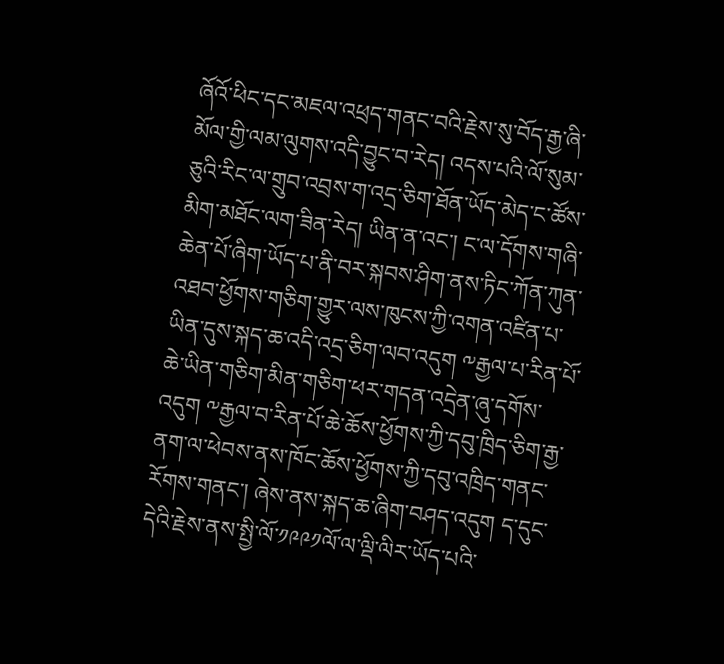ཞོའོ་ཕིང་དང་མཇལ་འཕྲད་གནང་བའི་རྗེས་སུ་བོད་རྒྱ་ཞི་མོལ་གྱི་ལམ་ལུགས་འདི་བྱུང་བ་རེད། འདས་པའི་ལོ་སུམ་ཅུའི་རིང་ལ་གྲུབ་འབྲས་ག་འདྲ་ཅིག་ཐོན་ཡོད་མེད་ང་ཚོས་མིག་མཐོང་ལག་ཟིན་རེད། ཡིན་ན་འང་། ང་ལ་དོགས་གཞི་ཆེན་པོ་ཞིག་ཡོད་པ་ནི་བར་སྐབས་ཤིག་ནས་ཏིང་ཀོན་ཀུན་འཐབ་ཕྱོགས་གཅིག་གྱུར་ལས་ཁུངས་ཀྱི་འགན་འཛིན་པ་ཡིན་དུས་སྐད་ཆ་འདི་འདྲ་ཅིག་ལབ་འདུག ༸རྒྱལ་པ་རིན་པོ་ཆེ་ཡིན་གཅིག་མིན་གཅིག་ཕར་གདན་འདྲེན་ཞུ་དགོས་འདུག ༸རྒྱལ་བ་རིན་པོ་ཆེ་ཆོས་ཕྱོགས་ཀྱི་དབུ་ཁྲིད་ཅིག་རྒྱ་ནག་ལ་ཕེབས་ནས་ཁོང་ཆོས་ཕྱོགས་ཀྱི་དབུ་འཁྲིད་གནང་རོགས་གནང་། ཞེས་ནས་སྐད་ཆ་ཞིག་བཤད་འདུག ད་དུང་དེའི་རྗེས་ནས་སྤྱི་ལོ་༡༩༩༡ལོ་ལ་ལྡི་ལིར་ཡོད་པའི་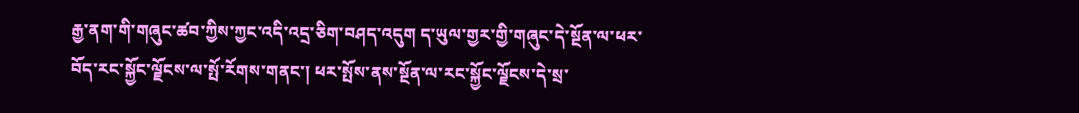རྒྱ་ནག་གི་གཞུང་ཚབ་ཀྱིས་ཀྱང་འདི་འདྲ་ཅིག་བཤད་འདུག ད་ཡུལ་གྱར་གྱི་གཞུང་དེ་སྔོན་ལ་ཕར་བོད་རང་སྐྱོང་ལྗོངས་ལ་སྤོ་རོགས་གནང་། ཕར་སྤོས་ནས་སྔོན་ལ་རང་སྐྱོང་ལྗོངས་དེ་སྲ་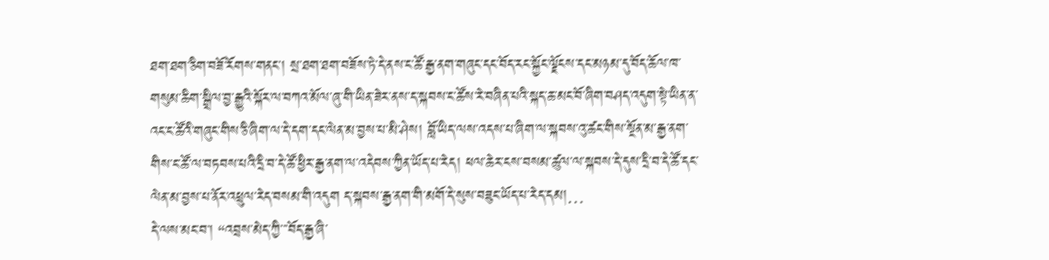ཐག་ཐག་ཅིག་བཟོ་རོགས་གནང་། སྲ་ཐག་ཐག་བཟོས་ཏེ་དེ་ནས་ང་ཚོ་རྒྱ་ནག་གཞུང་དང་བོད་རང་སྐྱོང་ལྗོངས་དང་མཉམ་དུ་བོད་ཆོལ་ཁ་གསུམ་ཆིག་སྒྲིལ་བྱ་རྒྱུའི་སྐོར་ལ་བཀའ་མོལ་ཞུ་གི་ཡིན་ཟེར་ནས་ད་སྐབས་ང་ཚོས་རེ་བཞིན་པའི་སྐད་ཆ་མང་བོ་ཞིག་བཤད་འདུག་སྟེ་ཡིན་ན་འང་ང་ཚོའི་གཞུང་གིས་ཅི་ཞིག་ལ་དེ་དག་དང་ལེན་མ་བྱས་པ་མི་ཤེས། བློ་ཡིད་ལས་འདས་པ་ཞིག་ལ་སྐབས་འུ་ཚང་གིས་སྔོན་མ་རྒྱ་ནག་གིས་ང་ཚོ་ལ་བཏབས་པའི་དྲི་བ་དེ་ཚོ་ཕྱིར་རྒྱ་ནག་ལ་འདེབས་ཀྱིན་ཡོད་པ་རེད། ཕལ་ཆེར་ངས་བསམ་ཚུལ་ལ་སྐབས་དེ་དུས་དྲི་བ་དེ་ཚོ་དང་ལེན་མ་བྱས་པ་ནོར་འཕྲུལ་རེད་བསམ་གི་འདུག ད་སྐབས་རྒྱ་ནག་གི་མགོ་དེ་སུས་བཟུང་ཡོད་པ་རེད་དམ།…
དེ་ལས་མང་བ་། “འབྲས་མེད་ཀྱི་་་བོད་རྒྱ་ཞི་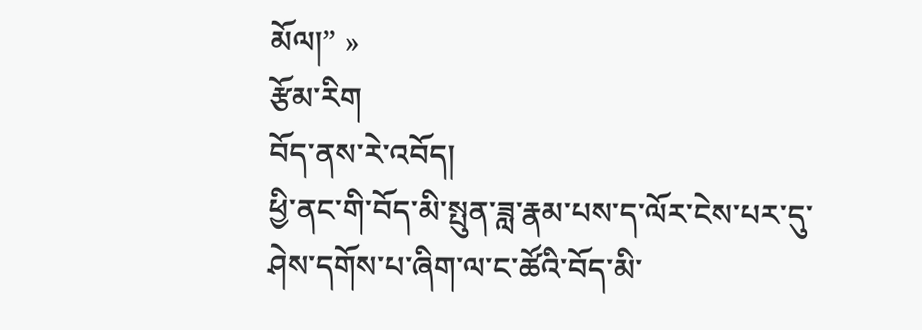མོལ།” »
རྩོམ་རིག
བོད་ནས་རེ་འབོད།
ཕྱི་ནང་གི་བོད་མི་སྤུན་ཟླ་རྣམ་པས་ད་ལོར་ངེས་པར་དུ་ཤེས་དགོས་པ་ཞིག་ལ་ང་ཚོའི་བོད་མི་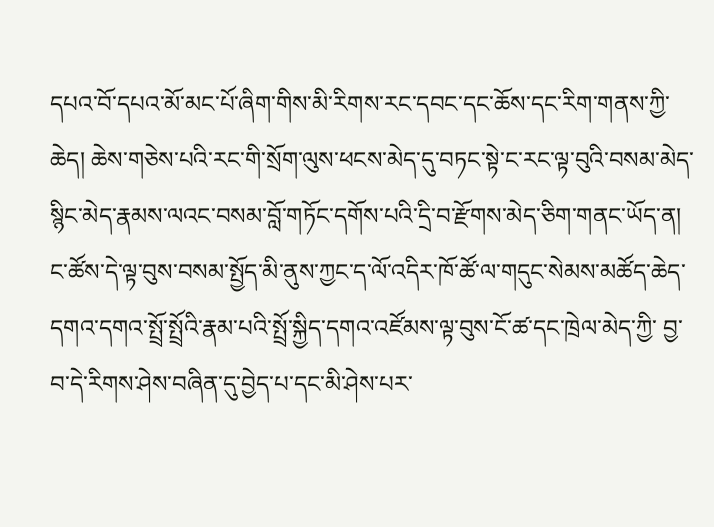དཔའ་བོ་དཔའ་མོ་མང་པོ་ཞིག་གིས་མི་རིགས་རང་དབང་དང་ཆོས་དང་རིག་གནས་ཀྱི་ཆེད། ཆེས་གཅེས་པའི་རང་གི་སྲོག་ལུས་ཕངས་མེད་དུ་བཏང་སྟེ་ང་རང་ལྟ་བུའི་བསམ་མེད་སྙིང་མེད་རྣམས་ལའང་བསམ་བློ་གཏོང་དགོས་པའི་དྲི་བ་རྫོགས་མེད་ཅིག་གནང་ཡོད་ན། ང་ཚོས་དེ་ལྟ་བུས་བསམ་སྤྱོད་མི་ནུས་ཀྱང་ད་ལོ་འདིར་ཁོ་ཚོ་ལ་གདུང་སེམས་མཚོད་ཆེད་དགའ་དགའ་སྤྲོ་སྤྲོའི་རྣམ་པའི་སྤྲོ་སྐྱིད་དགའ་འཛོམས་ལྟ་བུས་ངོ་ཚ་དང་ཁྲེལ་མེད་ཀྱི་ བྱ་བ་དེ་རིགས་ཤེས་བཞིན་དུ་བྱེད་པ་དང་མི་ཤེས་པར་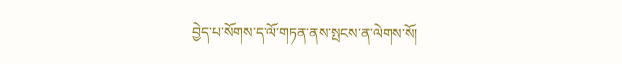བྱེད་པ་སོགས་ད་ལོ་གཏན་ནས་སྤངས་ན་ལེགས་སོ།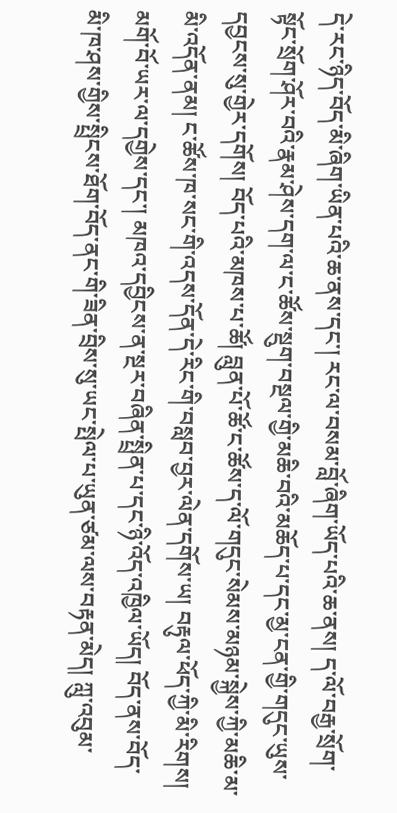དེ་རང་ཉིད་བོད་མི་ཞིག་ཡིན་པའི་ཆ་ནས་དང་། རང་ལ་བསམ་བློ་ཞིག་ཡོད་པའི་ཆ་ནས། ད་ལོ་བརྒྱ་སྲོག་སྟོང་སྲོག་ཤོར་བའི་རྣམ་ཤེས་དག་ལ་ང་ཚོས་སྡུག་བསྔལ་གྱི་མཆི་བའི་མཆོད་པ་དང་མྱ་ངན་གྱི་གདུང་ཡུས་དབྱངས་སུ་གྱེར་དགོས། བོད་པའི་མཁས་པ་ཚོ། བླུན་པོ་ཚོ་ང་ཚོས་ད་ལོ་གདུང་སེམས་མཉམ་སྐྱེས་ཀྱི་མཆི་མ་མི་འདོན་ནམ། ང་ཚོས་ཁ་སང་གི་འདས་དོན་དེ་རིང་གི་བསླབ་བྱར་ལེན་དགོས་ཡ། བརྟུལ་ཕོད་ཀྱི་མི་རིགས། མགོ་བོ་ཡར་ལ་དགྱེས་དང་། མཁའ་དབྱིངས་ན་སྔར་བཞིན་སྤྲིན་པ་དང་ཉི་འོད་འཁྱིལ་ཡོད། བོད་ནས་བོད་མི་ཁ་ཤས་གྱིས་སྤྲིངས་ཐོག་བོད་ནང་གི་ཟིན་བྲིས་སུ་ཡང་སྤེལ་པ་ཡུན་ཙམ་ལས་བརྟན་མེད། ཀླུ་འབུམ་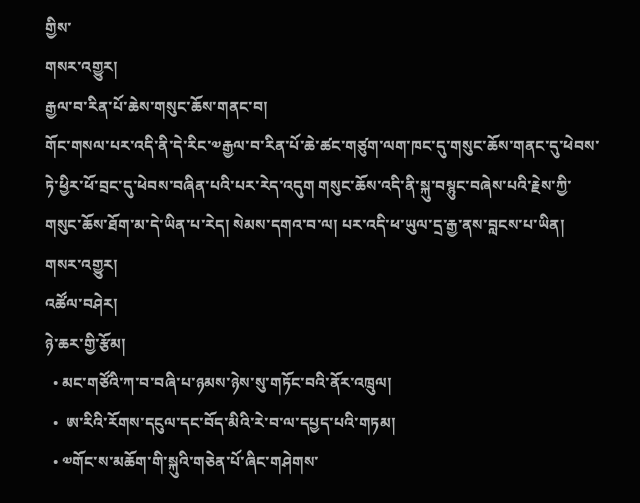གྱིས་
གསར་འགྱུར།
རྒྱལ་བ་རིན་པོ་ཆེས་གསུང་ཆོས་གནང་བ།
གོང་གསལ་པར་འདི་ནི་དེ་རིང་༧རྒྱལ་བ་རིན་པོ་ཆེ་ཚང་གཙུག་ལག་ཁང་དུ་གསུང་ཆོས་གནང་དུ་ཕེབས་ཏེ་ཕྱིར་ཕོ་བྲང་དུ་ཕེབས་བཞིན་པའི་པར་རེད་འདུག གསུང་ཆོས་འདི་ནི་སྐུ་བསྙུང་བཞེས་པའི་རྗེས་ཀྱི་གསུང་ཆོས་ཐོག་མ་དེ་ཡིན་པ་རེད། སེམས་དགའ་བ་ལ། པར་འདི་ཕ་ཡུལ་དྲ་རྒྱ་ནས་བླངས་པ་ཡིན།
གསར་འགྱུར།
འཚོལ་བཤེར།
ཉེ་ཆར་གྱི་རྩོམ།
  • མང་གཙོའི་ཀ་བ་བཞི་པ་ཉམས་ཉེས་སུ་གཏོང་བའི་ནོར་འཁྲུལ།
  •  ཨ་རིའི་རོགས་དངུལ་དང་བོད་མིའི་རེ་བ་ལ་དཔྱད་པའི་གཏམ།
  • ༧གོང་ས་མཆོག་གི་སྐུའི་གཅེན་པོ་ཞིང་གཤེགས་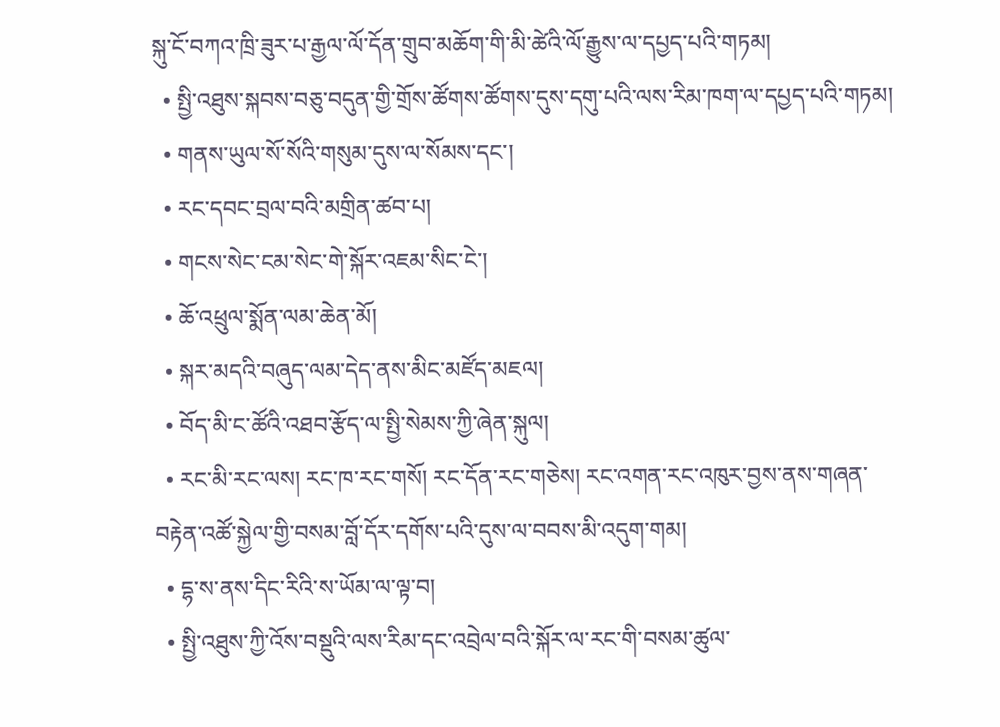སྐུ་ངོ་བཀའ་ཁྲི་ཟུར་པ་རྒྱལ་ལོ་དོན་གྲུབ་མཆོག་གི་མི་ཚེའི་ལོ་རྒྱུས་ལ་དཔྱད་པའི་གཏམ།
  • སྤྱི་འཐུས་སྐབས་བཅུ་བདུན་གྱི་གྲོས་ཚོགས་ཚོགས་དུས་དགུ་པའི་ལས་རིམ་ཁག་ལ་དཔྱད་པའི་གཏམ།
  • གནས་ཡུལ་སོ་སོའི་གསུམ་དུས་ལ་སོམས་དང་།
  • རང་དབང་བྲལ་བའི་མགྲིན་ཚབ་པ།
  • གངས་སེང་ངམ་སེང་གེ་སྐོར་འཇམ་སིང་ངེ་།
  • ཆོ་འཕྲུལ་སྨོན་ལམ་ཆེན་མོ།
  • སྐར་མདའི་བཞུད་ལམ་དེད་ནས་མིང་མཛོད་མཇལ།
  • བོད་མི་ང་ཚོའི་འཐབ་རྩོད་ལ་སྤྱི་སེམས་ཀྱི་ཞེན་སྐུལ།
  • རང་མི་རང་ལས། རང་ཁ་རང་གསོ། རང་དོན་རང་གཅེས། རང་འགན་རང་འཁུར་བྱས་ནས་གཞན་བརྟེན་འཚོ་སྐྱེལ་གྱི་བསམ་བློ་དོར་དགོས་པའི་དུས་ལ་བབས་མི་འདུག་གམ།
  • དྷ་ས་ནས་དིང་རིའི་ས་ཡོམ་ལ་ལྟ་བ།
  • སྤྱི་འཐུས་ཀྱི་འོས་བསྡུའི་ལས་རིམ་དང་འབྲེལ་བའི་སྐོར་ལ་རང་གི་བསམ་ཚུལ་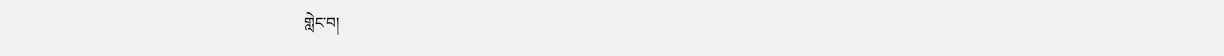གླེང་བ།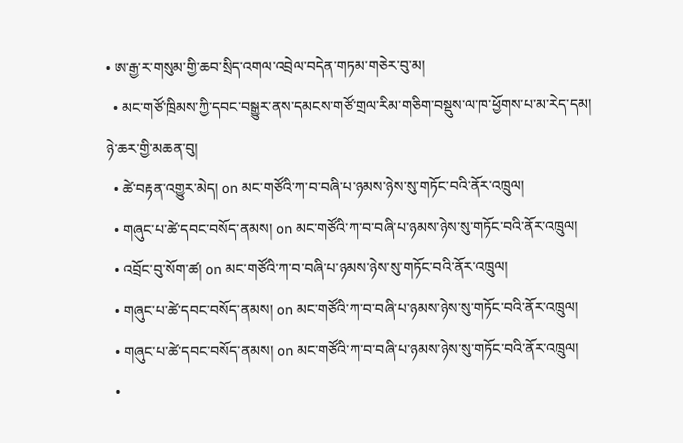• ཨ་རྒྱ་ར་གསུམ་གྱི་ཆབ་སྲིད་འགལ་འབྲེལ་བདེན་གཏམ་གཅེར་བུ་མ།
  • མང་གཙོ་ཁྲིམས་ཀྱི་དབང་བསྒྱུར་ནས་དམངས་གཙོ་གྲལ་རིམ་གཅིག་བསྡུས་ལ་ཁ་ཕྱོགས་པ་མ་རེད་དམ།
ཉེ་ཆར་གྱི་མཆན་བུ།
  • ཚེ་བརྟན་འགྱུར་མེད། on མང་གཙོའི་ཀ་བ་བཞི་པ་ཉམས་ཉེས་སུ་གཏོང་བའི་ནོར་འཁྲུལ།
  • གཞུང་པ་ཚེ་དབང་བསོད་ནམས། on མང་གཙོའི་ཀ་བ་བཞི་པ་ཉམས་ཉེས་སུ་གཏོང་བའི་ནོར་འཁྲུལ།
  • འབྲོང་བུ་སོག་ཚ། on མང་གཙོའི་ཀ་བ་བཞི་པ་ཉམས་ཉེས་སུ་གཏོང་བའི་ནོར་འཁྲུལ།
  • གཞུང་པ་ཚེ་དབང་བསོད་ནམས། on མང་གཙོའི་ཀ་བ་བཞི་པ་ཉམས་ཉེས་སུ་གཏོང་བའི་ནོར་འཁྲུལ།
  • གཞུང་པ་ཚེ་དབང་བསོད་ནམས། on མང་གཙོའི་ཀ་བ་བཞི་པ་ཉམས་ཉེས་སུ་གཏོང་བའི་ནོར་འཁྲུལ།
  •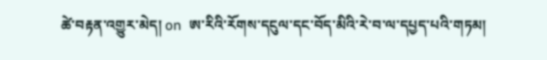ཚེ་བརྟན་འགྱུར་མེད། on  ཨ་རིའི་རོགས་དངུལ་དང་བོད་མིའི་རེ་བ་ལ་དཔྱད་པའི་གཏམ།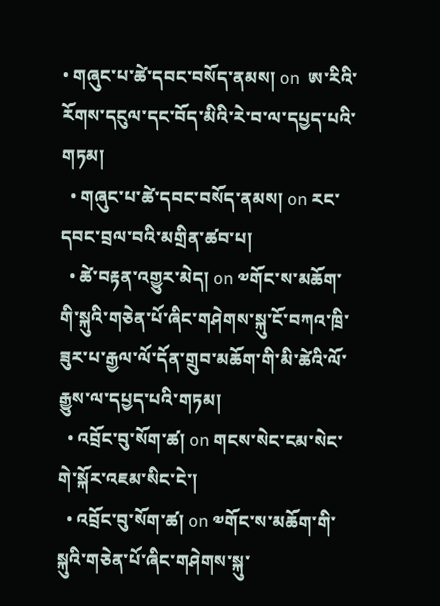• གཞུང་པ་ཚེ་དབང་བསོད་ནམས། on  ཨ་རིའི་རོགས་དངུལ་དང་བོད་མིའི་རེ་བ་ལ་དཔྱད་པའི་གཏམ།
  • གཞུང་པ་ཚེ་དབང་བསོད་ནམས། on རང་དབང་བྲལ་བའི་མགྲིན་ཚབ་པ།
  • ཚེ་བརྟན་འགྱུར་མེད། on ༧གོང་ས་མཆོག་གི་སྐུའི་གཅེན་པོ་ཞིང་གཤེགས་སྐུ་ངོ་བཀའ་ཁྲི་ཟུར་པ་རྒྱལ་ལོ་དོན་གྲུབ་མཆོག་གི་མི་ཚེའི་ལོ་རྒྱུས་ལ་དཔྱད་པའི་གཏམ།
  • འབྲོང་བུ་སོག་ཚ། on གངས་སེང་ངམ་སེང་གེ་སྐོར་འཇམ་སིང་ངེ་།
  • འབྲོང་བུ་སོག་ཚ། on ༧གོང་ས་མཆོག་གི་སྐུའི་གཅེན་པོ་ཞིང་གཤེགས་སྐུ་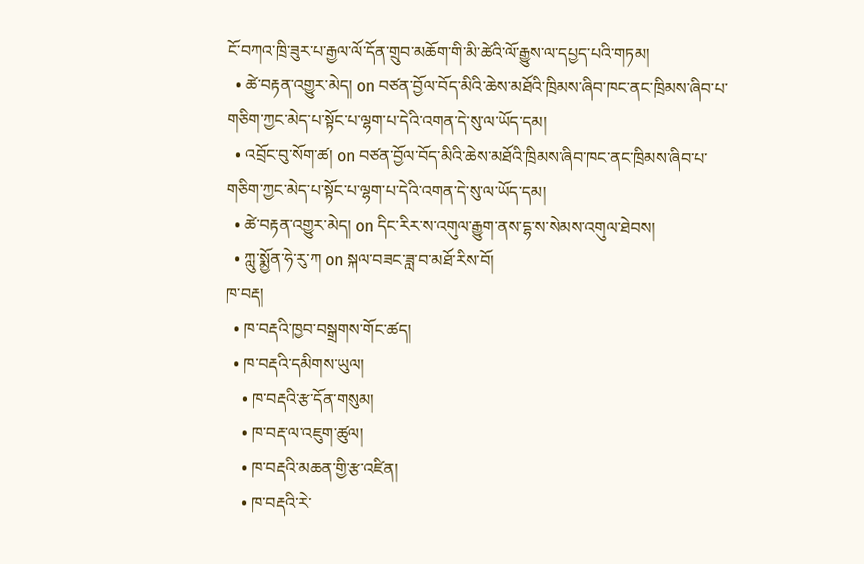ངོ་བཀའ་ཁྲི་ཟུར་པ་རྒྱལ་ལོ་དོན་གྲུབ་མཆོག་གི་མི་ཚེའི་ལོ་རྒྱུས་ལ་དཔྱད་པའི་གཏམ།
  • ཚེ་བརྟན་འགྱུར་མེད། on བཙན་བྱོལ་བོད་མིའི་ཆེས་མཐོའི་ཁྲིམས་ཞིབ་ཁང་ནང་ཁྲིམས་ཞིབ་པ་གཅིག་ཀྱང་མེད་པ་སྟོང་པ་ལྷག་པ་དེའི་འགན་དེ་སུ་ལ་ཡོད་དམ།
  • འབྲོང་བུ་སོག་ཚ། on བཙན་བྱོལ་བོད་མིའི་ཆེས་མཐོའི་ཁྲིམས་ཞིབ་ཁང་ནང་ཁྲིམས་ཞིབ་པ་གཅིག་ཀྱང་མེད་པ་སྟོང་པ་ལྷག་པ་དེའི་འགན་དེ་སུ་ལ་ཡོད་དམ།
  • ཚེ་བརྟན་འགྱུར་མེད། on དིང་རིར་ས་འགུལ་རྒྱུག་ནས་དྷ་ས་སེམས་འགུལ་ཐེབས།
  • ཀླུ་སྨྱོན་ཧེ་རུ་ཀ on སྐལ་བཟང་ཟླ་བ་མཐོ་རིས་བོ།
ཁ་བརྡ།
  • ཁ་བརྡའི་ཁྱབ་བསྒྲགས་གོང་ཚད།
  • ཁ་བརྡའི་དམིགས་ཡུལ།
    • ཁ་བརྡའི་རྩ་དོན་གསུམ།
    • ཁ་བརྡ་ལ་འཇུག་ཚུལ།
    • ཁ་བརྡའི་མཆན་གྱི་རྩ་འཛིན།
    • ཁ་བརྡའི་རེ་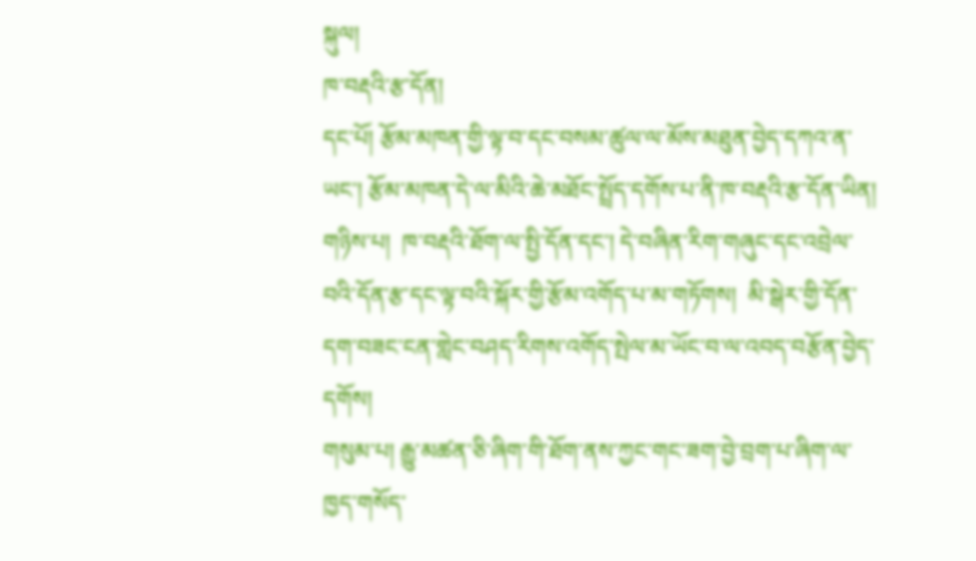སྐུལ།
ཁ་བརྡའི་རྩ་དོན།
དང་པོ། རྩོམ་མཁན་གྱི་ལྟ་བ་དང་བསམ་ཚུལ་ལ་མོས་མཐུན་བྱེད་དཀའ་ན་ཡང་། རྩོམ་མཁན་དེ་ལ་མིའི་ཆེ་མཐོང་སྤྲོད་དགོས་པ་ནི་ཁ་བརྡའི་རྩ་དོན་ཡིན།
གཉིས་པ།  ཁ་བརྡའི་ཐོག་ལ་སྤྱི་དོན་དང་། དེ་བཞིན་རིག་གཞུང་དང་འབྲེལ་བའི་དོན་རྩ་དང་ལྟ་བའི་སྐོར་གྱི་རྩོམ་འགོད་པ་མ་གཏོགས།  མི་སྒེར་གྱི་དོན་དག་བཟང་ངན་གླེང་བཤད་རིགས་འགོད་སྤེལ་མ་ཡོང་བ་ལ་འབད་བརྩོན་བྱེད་དགོས།
གསུམ་པ། རྒྱུ་མཚན་ཅི་ཞིག་གི་ཐོག་ནས་ཀྱང་གང་ཟག་བྱེ་བྲག་པ་ཞིག་ལ་ཁྱད་གསོད་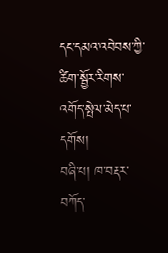དང་དམའ་འབེབས་ཀྱི་ཚིག་སྦྱོར་རིགས་འགོད་སྤེལ་མེད་པ་དགོས།
བཞི་པ། ཁ་བརྡར་བཀོད་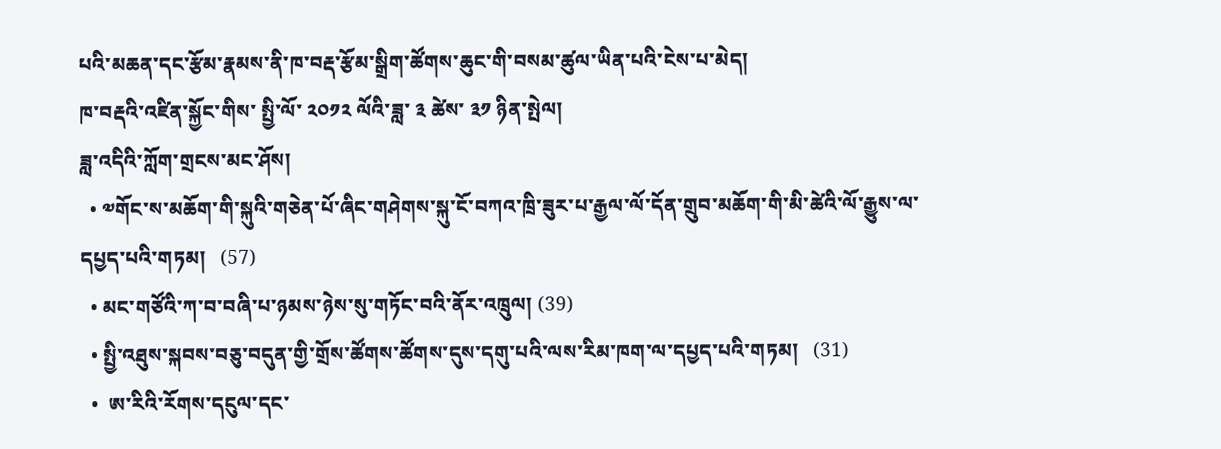པའི་མཆན་དང་རྩོམ་རྣམས་ནི་ཁ་བརྡ་རྩོམ་སྒྲིག་ཚོགས་ཆུང་གི་བསམ་ཚུལ་ཡིན་པའི་ངེས་པ་མེད།
ཁ་བརྡའི་འཛིན་སྐྱོང་གིས་ སྤྱི་ལོ་ ༢༠༡༢ ལོའི་ཟླ་ ༣ ཚེས་ ༣༡ ཉིན་སྤེལ།
ཟླ་འདིའི་ཀློག་གྲངས་མང་ཤོས།
  • ༧གོང་ས་མཆོག་གི་སྐུའི་གཅེན་པོ་ཞིང་གཤེགས་སྐུ་ངོ་བཀའ་ཁྲི་ཟུར་པ་རྒྱལ་ལོ་དོན་གྲུབ་མཆོག་གི་མི་ཚེའི་ལོ་རྒྱུས་ལ་དཔྱད་པའི་གཏམ།   (57)
  • མང་གཙོའི་ཀ་བ་བཞི་པ་ཉམས་ཉེས་སུ་གཏོང་བའི་ནོར་འཁྲུལ། (39)
  • སྤྱི་འཐུས་སྐབས་བཅུ་བདུན་གྱི་གྲོས་ཚོགས་ཚོགས་དུས་དགུ་པའི་ལས་རིམ་ཁག་ལ་དཔྱད་པའི་གཏམ།   (31)
  •  ཨ་རིའི་རོགས་དངུལ་དང་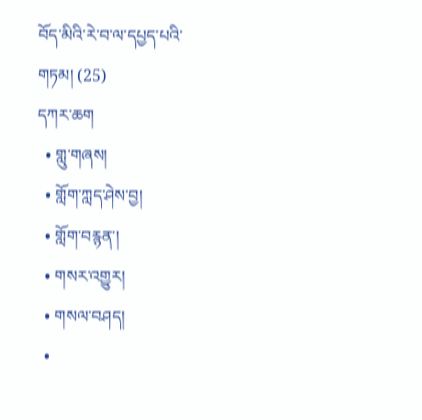བོད་མིའི་རེ་བ་ལ་དཔྱད་པའི་གཏམ། (25)
དཀར་ཆག
  • གླུ་གཞས།
  • གློག་ཀླད་ཤེས་བྱ།
  • གློག་བརྙན་།
  • གསར་འགྱུར།
  • གསལ་བཤད།
  •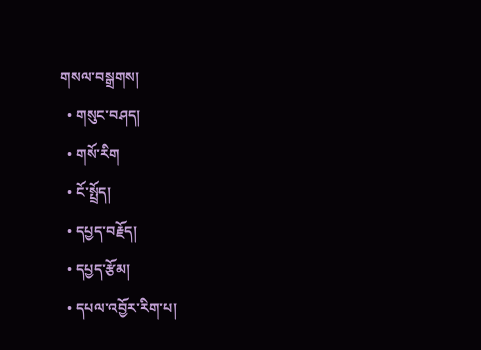གསལ་བསྒྲགས།
  • གསུང་བཤད།
  • གསོ་རིག
  • ངོ་སྤྲོད།
  • དཔྱད་བརྗོད།
  • དཔྱད་རྩོམ།
  • དཔལ་འབྱོར་རིག་པ།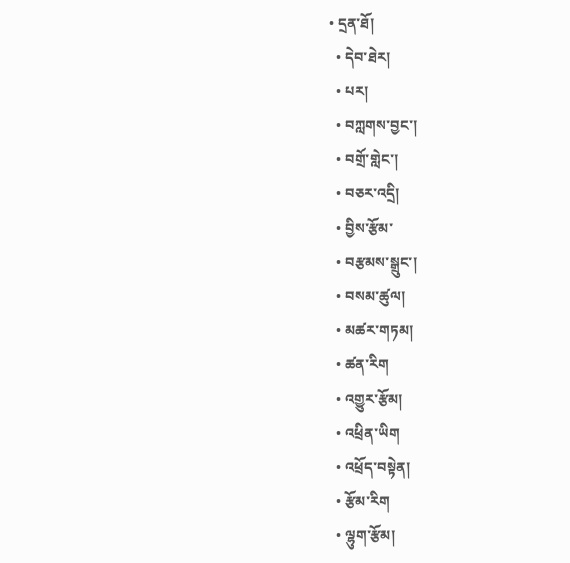• དྲན་ཐོ།
  • དེབ་ཐེར།
  • པར།
  • བཀླགས་བྱང་།
  • བགྲོ་གླེང་།
  • བཅར་འདྲི།
  • བྱིས་རྩོམ་
  • བརྩམས་སྒྲུང་།
  • བསམ་ཚུལ།
  • མཚར་གཏམ།
  • ཚན་རིག
  • འགྱུར་རྩོམ།
  • འཕྲིན་ཡིག
  • འཕྲོད་བསྟེན།
  • རྩོམ་རིག
  • ལྷུག་རྩོམ།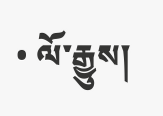• ལོ་རྒྱུས།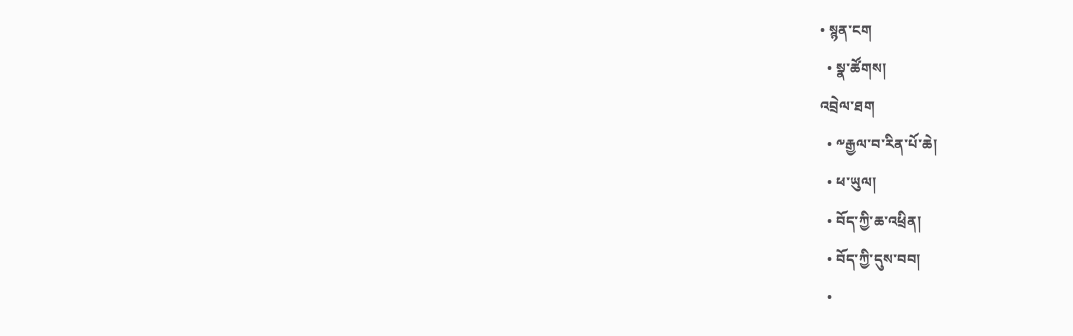• སྙན་ངག
  • སྣ་ཚོགས།
འབྲེལ་ཐག
  • ༸རྒྱལ་བ་རིན་པོ་ཆེ།
  • ཕ་ཡུལ།
  • བོད་ཀྱི་ཆ་འཕྲིན།
  • བོད་ཀྱི་དུས་བབ།
  •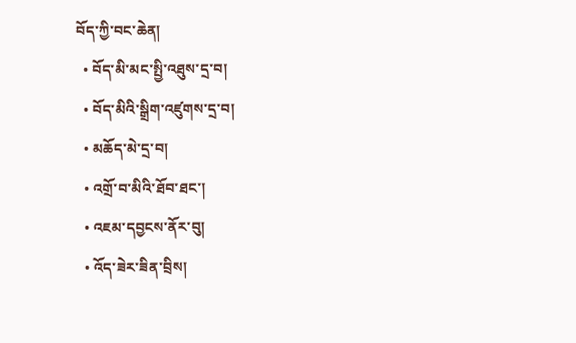བོད་ཀྱི་བང་ཆེན།
  • བོད་མི་མང་སྤྱི་འཐུས་དྲ་བ།
  • བོད་མིའི་སྒྲིག་འཛུགས་དྲ་བ།
  • མཆོད་མེ་དྲ་བ།
  • འགྲོ་བ་མིའི་ཐོབ་ཐང་།
  • འཇམ་དབྱངས་ནོར་བུ།
  • འོད་ཟེར་ཟིན་བྲིས།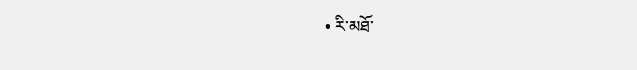• རི་མཐོ་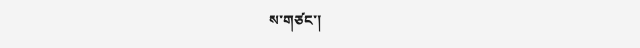ས་གཙང་།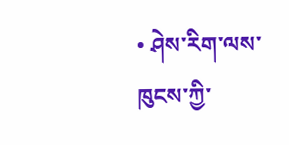• ཤེས་རིག་ལས་ཁུངས་ཀྱི་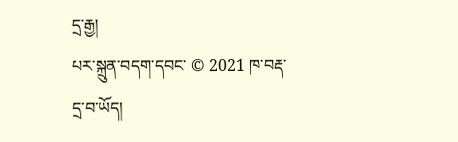དྲ་རྒྱ།
པར་སྐྲུན་བདག་དབང་ © 2021 ཁ་བརྡ་དྲ་བ་ཡོད།